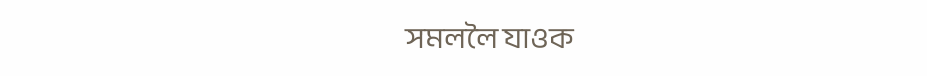সমললৈ যাওক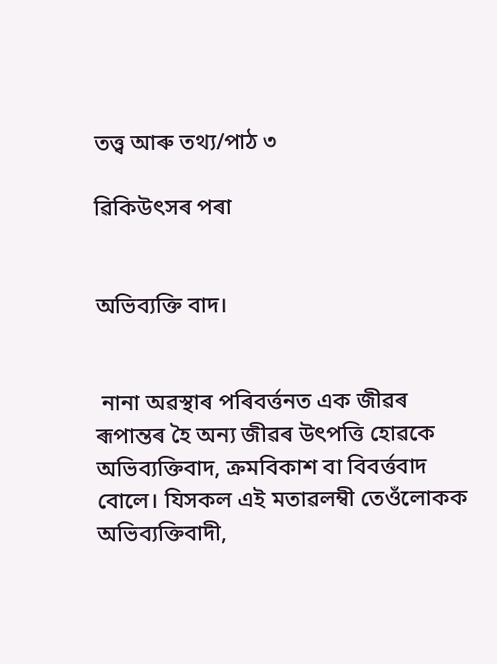তত্ত্ব আৰু তথ্য/পাঠ ৩

ৱিকিউৎসৰ পৰা


অভিব্যক্তি বাদ।


 নানা অৱস্থাৰ পৰিবৰ্ত্তনত এক জীৱৰ ৰূপান্তৰ হৈ অন্য জীৱৰ উৎপত্তি হোৱকে অভিব্যক্তিবাদ, ক্ৰমবিকাশ বা বিবৰ্ত্তবাদ বোলে। যিসকল এই মতাৱলম্বী তেওঁলোকক অভিব্যক্তিবাদী,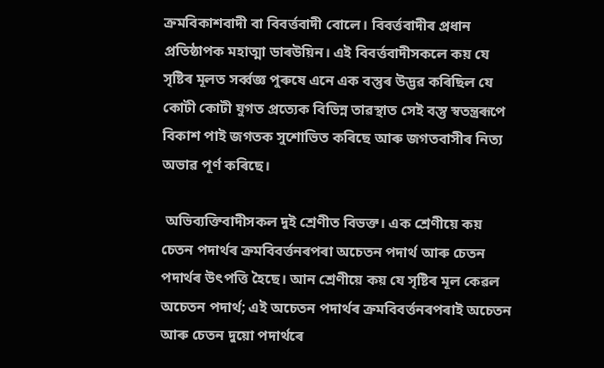ক্ৰমবিকাশবাদী বা বিবৰ্ত্তবাদী বোলে। বিবৰ্ত্তবাদীৰ প্ৰধান প্ৰতিষ্ঠাপক মহাত্মা ডাৰউয়িন। এই বিবৰ্ত্তবাদীসকলে কয় যে সৃষ্টিৰ মূলত সৰ্ব্বজ্ঞ পুৰুষে এনে এক বস্তুৰ উদ্ভৱ কৰিছিল যে কোটী কোটী যুগত প্ৰত্যেক বিভিন্ন তাৱস্থাত সেই বস্তু স্বতন্ত্ৰৰূপে বিকাশ পাই জগতক সুশোভিত কৰিছে আৰু জগতবাসীৰ নিত্য অভাৱ পূৰ্ণ কৰিছে।

 অভিব্যক্তিবাদীসকল দুই শ্ৰেণীত বিভক্ত। এক শ্ৰেণীয়ে কয় চেতন পদাৰ্থৰ ক্ৰমবিবৰ্ত্তনৰপৰা অচেতন পদাৰ্থ আৰু চেতন পদাৰ্থৰ উৎপত্তি হৈছে। আন শ্ৰেণীয়ে কয় যে সৃষ্টিৰ মূল কেৱল অচেতন পদাৰ্থ; এই অচেতন পদাৰ্থৰ ক্ৰমবিবৰ্ত্তনৰপৰাই অচেতন আৰু চেতন দুয়ো পদাৰ্থৰে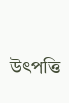উৎপত্তি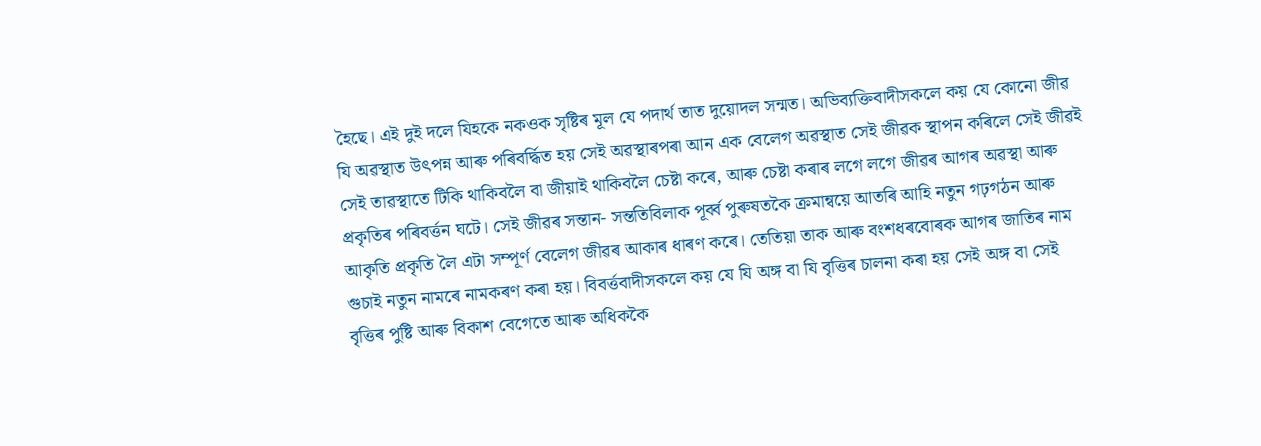হৈছে। এই দুই দলে যিহকে নকওক সৃষ্টিৰ মূল যে পদাৰ্থ তাত দুয়োদল সন্মত। অভিব্যক্তিবাদীসকলে কয় যে কোনো জীৱ যি অৱস্থাত উৎপন্ন আৰু পৰিবৰ্দ্ধিত হয় সেই অৱস্থাৰপৰা আন এক বেলেগ অৱস্থাত সেই জীৱক স্থাপন কৰিলে সেই জীৱই সেই তাৱস্থাতে টিকি থাকিবলৈ বা জীয়াই থাকিবলৈ চেষ্টা কৰে, আৰু চেষ্টা কৰাৰ লগে লগে জীৱৰ আগৰ অৱস্থা আৰু প্ৰকৃতিৰ পৰিবৰ্ত্তন ঘটে। সেই জীৱৰ সন্তান- সন্ততিবিলাক পূৰ্ব্ব পুৰুষতকৈ ক্ৰমান্বয়ে আতৰি আহি নতুন গঢ়গঠন আৰু আকৃতি প্ৰকৃতি লৈ এটা সম্পূৰ্ণ বেলেগ জীৱৰ আকাৰ ধাৰণ কৰে। তেতিয়া তাক আৰু বংশধৰবোৰক আগৰ জাতিৰ নাম গুচাই নতুন নামৰে নামকৰণ কৰা হয়। বিবৰ্ত্তবাদীসকলে কয় যে যি অঙ্গ বা যি বৃত্তিৰ চালনা কৰা হয় সেই অঙ্গ বা সেই বৃত্তিৰ পুষ্টি আৰু বিকাশ বেগেতে আৰু অধিককৈ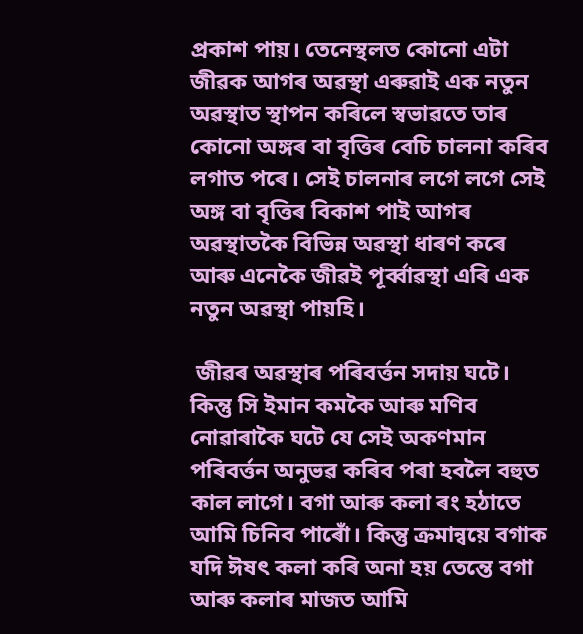প্ৰকাশ পায়। তেনেস্থলত কোনো এটা জীৱক আগৰ অৱস্থা এৰুৱাই এক নতুন অৱস্থাত স্থাপন কৰিলে স্বভাৱতে তাৰ কোনো অঙ্গৰ বা বৃত্তিৰ বেচি চালনা কৰিব লগাত পৰে। সেই চালনাৰ লগে লগে সেই অঙ্গ বা বৃত্তিৰ বিকাশ পাই আগৰ অৱস্থাতকৈ বিভিন্ন অৱস্থা ধাৰণ কৰে আৰু এনেকৈ জীৱই পূৰ্ব্বাৱস্থা এৰি এক নতুন অৱস্থা পায়হি।

 জীৱৰ অৱস্থাৰ পৰিবৰ্ত্তন সদায় ঘটে। কিন্তু সি ইমান কমকৈ আৰু মণিব নোৱাৰাকৈ ঘটে যে সেই অকণমান পৰিবৰ্ত্তন অনুভৱ কৰিব পৰা হবলৈ বহুত কাল লাগে। বগা আৰু কলা ৰং হঠাতে আমি চিনিব পাৰোঁ। কিন্তু ক্ৰমান্বয়ে বগাক যদি ঈষৎ কলা কৰি অনা হয় তেন্তে বগা আৰু কলাৰ মাজত আমি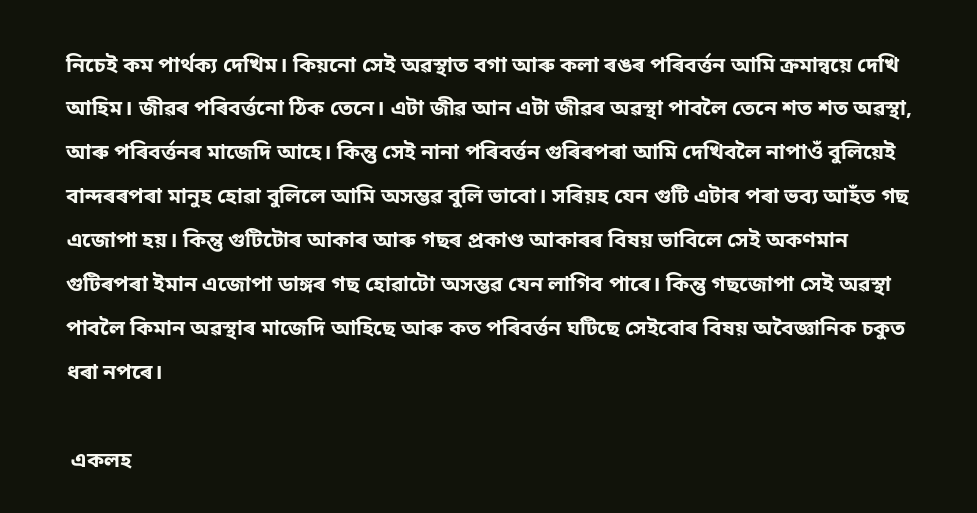নিচেই কম পাৰ্থক্য দেখিম। কিয়নো সেই অৱস্থাত বগা আৰু কলা ৰঙৰ পৰিবৰ্ত্তন আমি ক্ৰমান্বয়ে দেখি আহিম। জীৱৰ পৰিবৰ্ত্তনো ঠিক তেনে। এটা জীৱ আন এটা জীৱৰ অৱস্থা পাবলৈ তেনে শত শত অৱস্থা, আৰু পৰিবৰ্ত্তনৰ মাজেদি আহে। কিন্তু সেই নানা পৰিবৰ্ত্তন গুৰিৰপৰা আমি দেখিবলৈ নাপাওঁ বুলিয়েই বান্দৰৰপৰা মানুহ হোৱা বুলিলে আমি অসম্ভৱ বুলি ভাবো। সৰিয়হ যেন গুটি এটাৰ পৰা ভব্য আহঁত গছ এজোপা হয়। কিন্তু গুটিটোৰ আকাৰ আৰু গছৰ প্ৰকাণ্ড আকাৰৰ বিষয় ভাবিলে সেই অকণমান গুটিৰপৰা ইমান এজোপা ডাঙ্গৰ গছ হোৱাটো অসম্ভৱ যেন লাগিব পাৰে। কিন্তু গছজোপা সেই অৱস্থা পাবলৈ কিমান অৱস্থাৰ মাজেদি আহিছে আৰু কত পৰিবৰ্ত্তন ঘটিছে সেইবোৰ বিষয় অবৈজ্ঞানিক চকুত ধৰা নপৰে।

 একলহ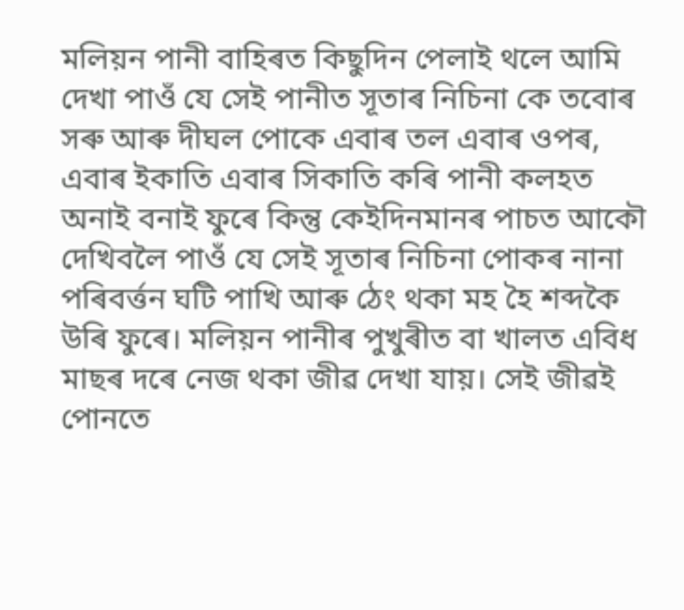মলিয়ন পানী বাহিৰত কিছুদিন পেলাই থলে আমি দেখা পাওঁ যে সেই পানীত সূতাৰ নিচিনা কে তবোৰ সৰু আৰু দীঘল পোকে এবাৰ তল এবাৰ ওপৰ, এবাৰ ইকাতি এবাৰ সিকাতি কৰি পানী কলহত অনাই বনাই ফুৰে কিন্তু কেইদিনমানৰ পাচত আকৌ দেখিবলৈ পাওঁ যে সেই সূতাৰ নিচিনা পোকৰ নানা পৰিবৰ্ত্তন ঘটি পাখি আৰু ঠেং থকা মহ হৈ শব্দকৈ উৰি ফুৰে। মলিয়ন পানীৰ পুখুৰীত বা খালত এবিধ মাছৰ দৰে নেজ থকা জীৱ দেখা যায়। সেই জীৱই পোনতে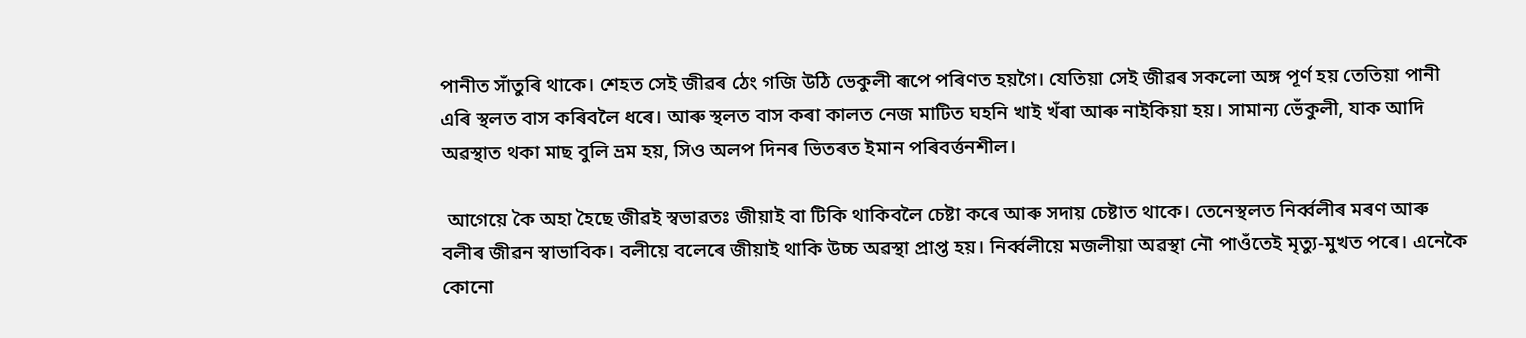পানীত সাঁতুৰি থাকে। শেহত সেই জীৱৰ ঠেং গজি উঠি ভেকুলী ৰূপে পৰিণত হয়গৈ। যেতিয়া সেই জীৱৰ সকলো অঙ্গ পূৰ্ণ হয় তেতিয়া পানী এৰি স্থলত বাস কৰিবলৈ ধৰে। আৰু স্থলত বাস কৰা কালত নেজ মাটিত ঘহনি খাই খঁৰা আৰু নাইকিয়া হয়। সামান্য ভেঁকুলী, যাক আদি অৱস্থাত থকা মাছ বুলি ভ্ৰম হয়, সিও অলপ দিনৰ ভিতৰত ইমান পৰিবৰ্ত্তনশীল।

 আগেয়ে কৈ অহা হৈছে জীৱই স্বভাৱতঃ জীয়াই বা টিকি থাকিবলৈ চেষ্টা কৰে আৰু সদায় চেষ্টাত থাকে। তেনেস্থলত নিৰ্ব্বলীৰ মৰণ আৰু বলীৰ জীৱন স্বাভাবিক। বলীয়ে বলেৰে জীয়াই থাকি উচ্চ অৱস্থা প্ৰাপ্ত হয়। নিৰ্ব্বলীয়ে মজলীয়া অৱস্থা নৌ পাওঁতেই মৃত্যু-মুখত পৰে। এনেকৈ কোনো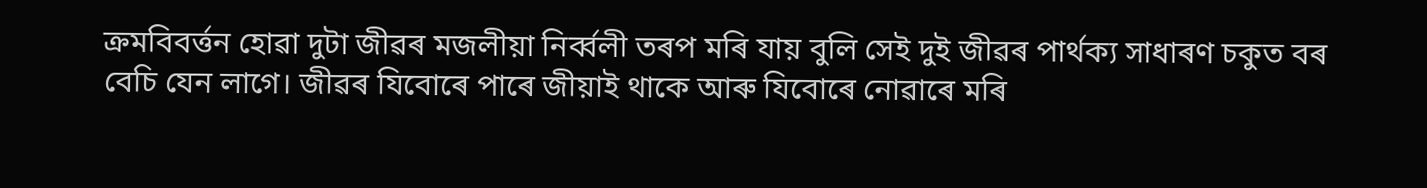ক্ৰমবিবৰ্ত্তন হোৱা দুটা জীৱৰ মজলীয়া নিৰ্ব্বলী তৰপ মৰি যায় বুলি সেই দুই জীৱৰ পাৰ্থক্য সাধাৰণ চকুত বৰ বেচি যেন লাগে। জীৱৰ যিবোৰে পাৰে জীয়াই থাকে আৰু যিবোৰে নোৱাৰে মৰি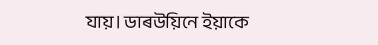যায়। ডাৰউয়িনে ইয়াকে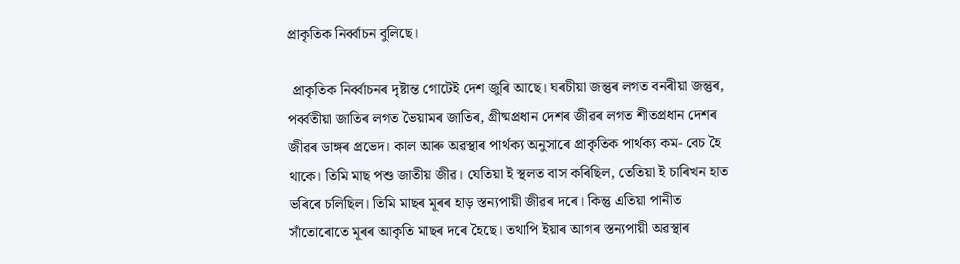প্ৰাকৃতিক নিৰ্ব্বাচন বুলিছে।

 প্ৰাকৃতিক নিৰ্ব্বাচনৰ দৃষ্টান্ত গোটেই দেশ জুৰি আছে। ঘৰচীয়া জন্তুৰ লগত বনৰীয়া জন্তুৰ, পৰ্ব্বতীয়া জাতিৰ লগত ভৈয়ামৰ জাতিৰ, গ্ৰীষ্মপ্ৰধান দেশৰ জীৱৰ লগত শীতপ্ৰধান দেশৰ জীৱৰ ডাঙ্গৰ প্ৰভেদ। কাল আৰু অৱস্থাৰ পাৰ্থক্য অনুসাৰে প্ৰাকৃতিক পাৰ্থক্য কম- বেচ হৈ থাকে। তিমি মাছ পশু জাতীয় জীৱ। যেতিয়া ই স্থলত বাস কৰিছিল, তেতিয়া ই চাৰিখন হাত ভৰিৰে চলিছিল। তিমি মাছৰ মূৰৰ হাড় স্তন্যপায়ী জীৱৰ দৰে। কিন্তু এতিয়া পানীত সাঁতোৰোতে মূৰৰ আকৃতি মাছৰ দৰে হৈছে। তথাপি ইয়াৰ আগৰ স্তন্যপায়ী অৱস্থাৰ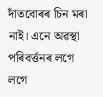দাঁতবোৰৰ চিন মৰা নাই। এনে অৱস্থা পৰিবৰ্ত্তনৰ লগে লগে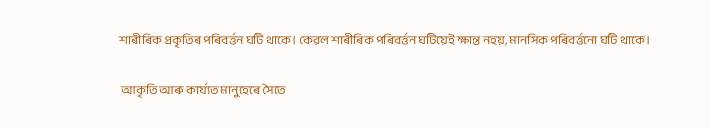শাৰীৰিক প্ৰকৃতিৰ পৰিবৰ্ত্তন ঘটি থাকে। কেৱল শাৰীৰিক পৰিবৰ্ত্তন ঘটিয়েই ক্ষান্ত নহয়, মানসিক পৰিবৰ্ত্তনো ঘটি থাকে।

 আকৃতি আৰু কাৰ্য্যত মানুহেৰে সৈতে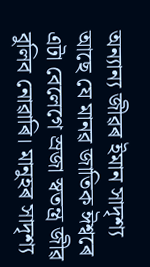অন্যান্য জীৱৰ ইমান সাদৃশ্য আছে যে মানৱ জাতিক ঈশ্বৰে এটা বেলেগে স্ৰজা স্বতন্ত্ৰ জীৱ বুলিব নোৱাৰি। মানুহৰ সাদৃশ্য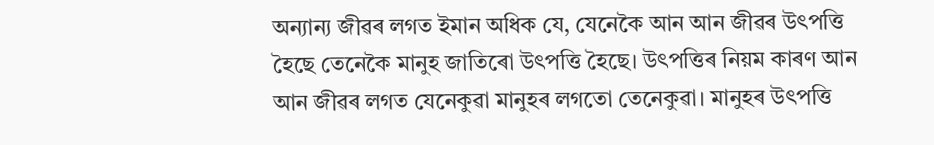অন্যান্য জীৱৰ লগত ইমান অধিক যে, যেনেকৈ আন আন জীৱৰ উৎপত্তি হৈছে তেনেকৈ মানুহ জাতিৰো উৎপত্তি হৈছে। উৎপত্তিৰ নিয়ম কাৰণ আন আন জীৱৰ লগত যেনেকুৱা মানুহৰ লগতো তেনেকুৱা। মানুহৰ উৎপত্তি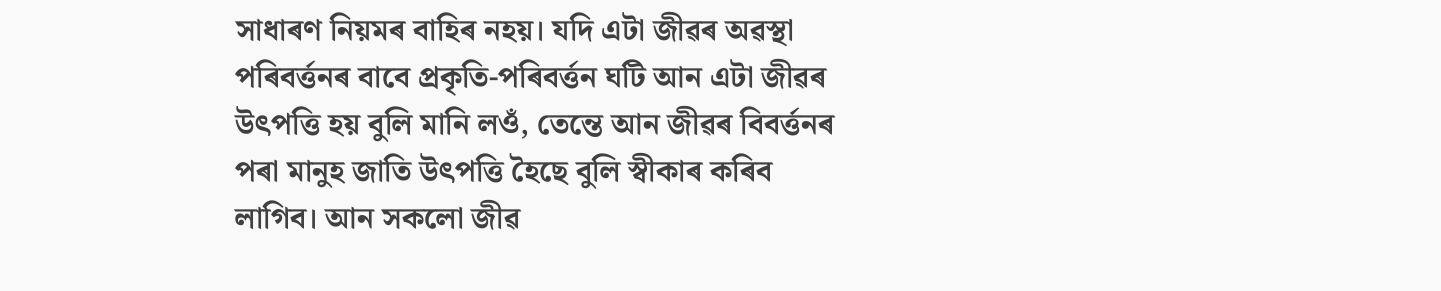সাধাৰণ নিয়মৰ বাহিৰ নহয়। যদি এটা জীৱৰ অৱস্থা পৰিবৰ্ত্তনৰ বাবে প্ৰকৃতি-পৰিবৰ্ত্তন ঘটি আন এটা জীৱৰ উৎপত্তি হয় বুলি মানি লওঁ, তেন্তে আন জীৱৰ বিবৰ্ত্তনৰ পৰা মানুহ জাতি উৎপত্তি হৈছে বুলি স্বীকাৰ কৰিব লাগিব। আন সকলো জীৱ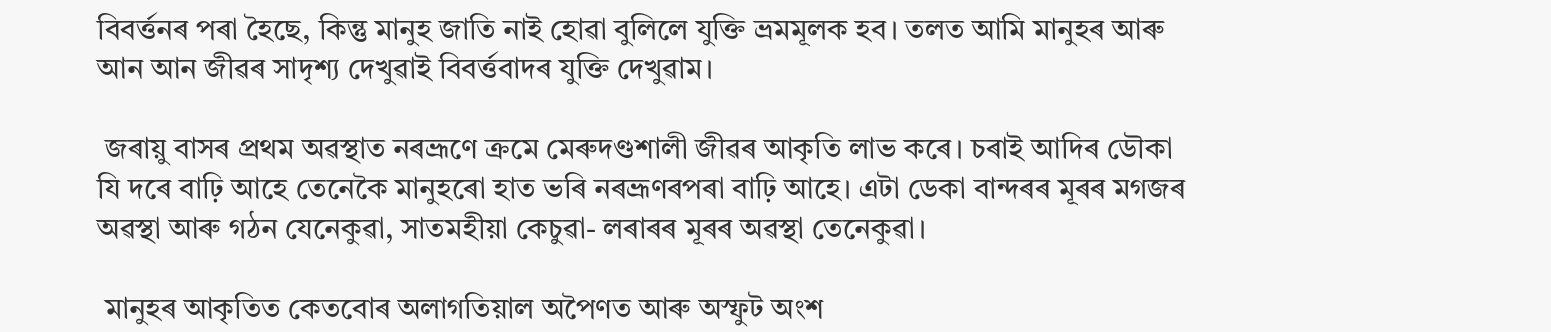বিবৰ্ত্তনৰ পৰা হৈছে, কিন্তু মানুহ জাতি নাই হোৱা বুলিলে যুক্তি ভ্ৰমমূলক হব। তলত আমি মানুহৰ আৰু আন আন জীৱৰ সাদৃশ্য দেখুৱাই বিবৰ্ত্তবাদৰ যুক্তি দেখুৱাম।

 জৰায়ু বাসৰ প্ৰথম অৱস্থাত নৰভ্ৰূণে ক্ৰমে মেৰুদণ্ডশালী জীৱৰ আকৃতি লাভ কৰে। চৰাই আদিৰ ডৌকা যি দৰে বাঢ়ি আহে তেনেকৈ মানুহৰো হাত ভৰি নৰভ্ৰূণৰপৰা বাঢ়ি আহে। এটা ডেকা বান্দৰৰ মূৰৰ মগজৰ অৱস্থা আৰু গঠন যেনেকুৱা, সাতমহীয়া কেচুৱা- লৰাৰৰ মূৰৰ অৱস্থা তেনেকুৱা।

 মানুহৰ আকৃতিত কেতবোৰ অলাগতিয়াল অপৈণত আৰু অস্ফুট অংশ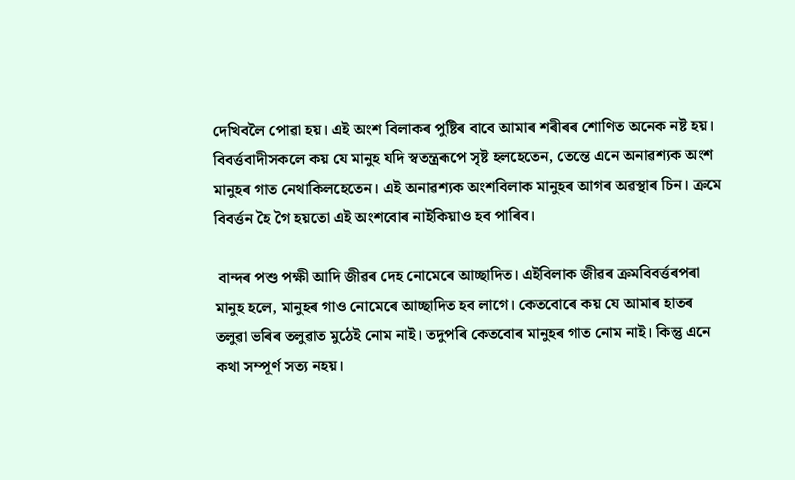দেখিবলৈ পোৱা হয়। এই অংশ বিলাকৰ পুষ্টিৰ বাবে আমাৰ শৰীৰৰ শোণিত অনেক নষ্ট হয়। বিবৰ্ত্তবাদীসকলে কয় যে মানুহ যদি স্বতন্ত্ৰৰূপে সৃষ্ট হলহেতেন, তেন্তে এনে অনাৱশ্যক অংশ মানুহৰ গাত নেথাকিলহেতেন। এই অনাৱশ্যক অংশবিলাক মানুহৰ আগৰ অৱস্থাৰ চিন। ক্ৰমে বিবৰ্ত্তন হৈ গৈ হয়তো এই অংশবোৰ নাইকিয়াও হব পাৰিব।

 বান্দৰ পশু পক্ষী আদি জীৱৰ দেহ নোমেৰে আচ্ছাদিত। এইবিলাক জীৱৰ ক্ৰমবিবৰ্ত্তৰপৰা মানুহ হলে, মানুহৰ গাও নোমেৰে আচ্ছাদিত হব লাগে। কেতবোৰে কয় যে আমাৰ হাতৰ তলুৱা ভৰিৰ তলুৱাত মুঠেই নোম নাই। তদুপৰি কেতবোৰ মানুহৰ গাত নোম নাই। কিন্তু এনে কথা সম্পূৰ্ণ সত্য নহয়।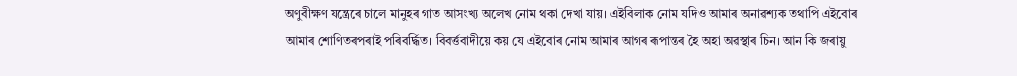অণুবীক্ষণ যন্ত্ৰেৰে চালে মানুহৰ গাত আসংখ্য অলেখ নোম থকা দেখা যায়। এইবিলাক নোম যদিও আমাৰ অনাৱশ্যক তথাপি এইবোৰ আমাৰ শোণিতৰপৰাই পৰিবৰ্দ্ধিত। বিবৰ্ত্তবাদীয়ে কয় যে এইবোৰ নোম আমাৰ আগৰ ৰূপান্তৰ হৈ অহা অৱস্থাৰ চিন। আন কি জৰায়ু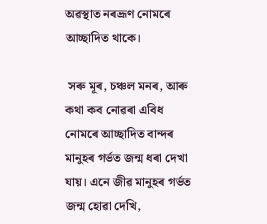অৱস্থাত নৰভ্ৰূণ নোমৰে আচ্ছাদিত থাকে।

 সৰু মূৰ, চঞ্চল মনৰ, আৰু কথা কব নোৱৰা এবিধ নোমৰে আচ্ছাদিত বান্দৰ মানুহৰ গৰ্ভত জন্ম ধৰা দেখা যায়। এনে জীৱ মানুহৰ গৰ্ভত জন্ম হোৱা দেখি,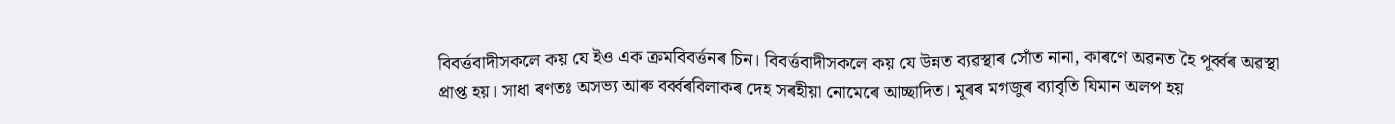বিবৰ্ত্তবাদীসকলে কয় যে ইও এক ক্ৰমবিবৰ্ত্তনৰ চিন। বিবৰ্ত্তবাদীসকলে কয় যে উন্নত ব্যৱস্থাৰ সোঁত নানা, কাৰণে অৱনত হৈ পূৰ্ব্বৰ অৱস্থা প্ৰাপ্ত হয়। সাধা ৰণতঃ অসভ্য আৰু বৰ্ব্বৰবিলাকৰ দেহ সৰহীয়া নোমেৰে আচ্ছাদিত। মূৰৰ মগজুৰ ব্যাবৃতি যিমান অলপ হয়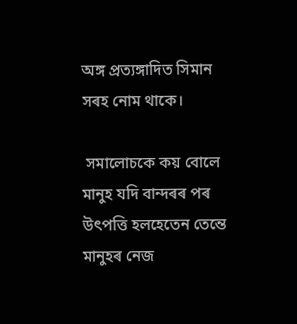অঙ্গ প্ৰত্যঙ্গাদিত সিমান সৰহ নোম থাকে।

 সমালোচকে কয় বোলে মানুহ যদি বান্দৰৰ পৰ উৎপত্তি হলহেতেন তেন্তে মানুহৰ নেজ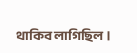থাকিব লাগিছিল।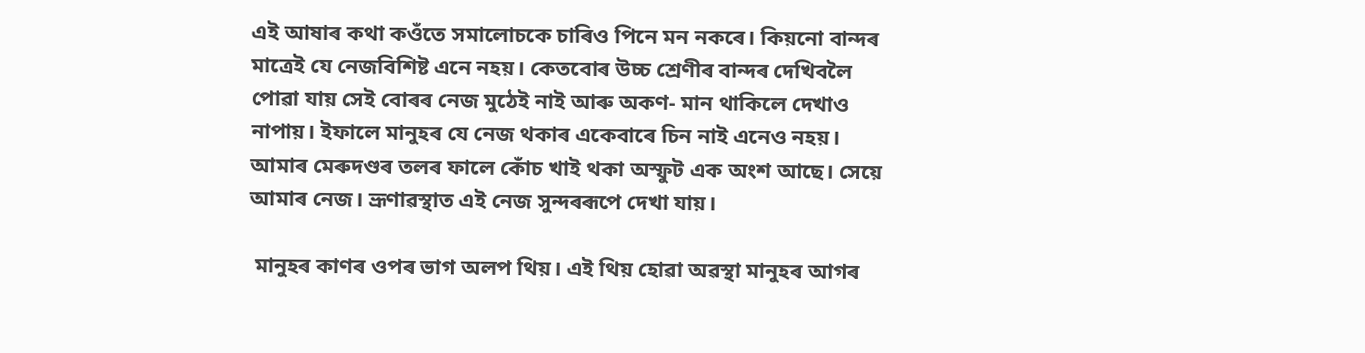এই আষাৰ কথা কওঁতে সমালোচকে চাৰিও পিনে মন নকৰে। কিয়নো বান্দৰ মাত্ৰেই যে নেজবিশিষ্ট এনে নহয়। কেতবোৰ উচ্চ শ্ৰেণীৰ বান্দৰ দেখিবলৈ পোৱা যায় সেই বোৰৰ নেজ মুঠেই নাই আৰু অকণ- মান থাকিলে দেখাও নাপায়। ইফালে মানুহৰ যে নেজ থকাৰ একেবাৰে চিন নাই এনেও নহয়। আমাৰ মেৰুদণ্ডৰ তলৰ ফালে কোঁচ খাই থকা অস্ফুট এক অংশ আছে। সেয়ে আমাৰ নেজ। ভ্ৰূণাৱস্থাত এই নেজ সুন্দৰৰূপে দেখা যায়।

 মানুহৰ কাণৰ ওপৰ ভাগ অলপ থিয়। এই থিয় হোৱা অৱস্থা মানুহৰ আগৰ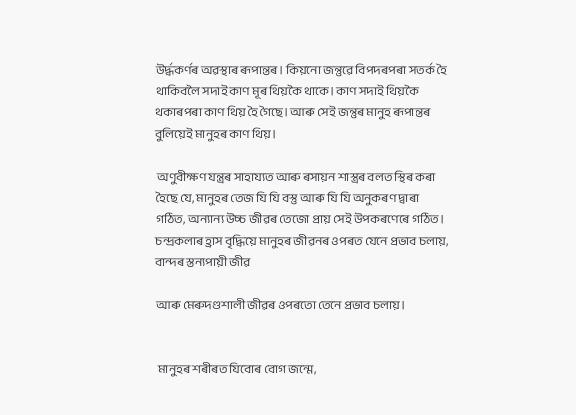উৰ্দ্ধকৰ্ণৰ অৱস্থাৰ ৰূপান্তৰ। কিয়নো জন্তুৱে বিপদৰপৰা সতৰ্ক হৈ থাকিবলৈ সদাই কাণ মূৰ থিয়কৈ থাকে। কাণ সদাই থিয়কৈ থকাৰপৰা কাণ থিয় হৈ গৈছে। আৰু সেই জন্তুৰ মানুহ ৰূপান্তৰ বুলিয়েই মানুহৰ কাণ থিয়।

 অণুবীক্ষণ যন্ত্ৰৰ সাহায্যত আৰু ৰসায়ন শাস্ত্ৰৰ বলত স্থিৰ কৰা হৈছে যে, মানুহৰ তেজ যি যি বস্তু আৰু যি যি অনুকৰণ দ্বাৰা গঠিত, অন্যান্য উচ্চ জীৱৰ তেজো প্ৰায় সেই উপকৰণেৰে গঠিত। চন্দ্ৰকলাৰ হ্ৰাস বৃদ্ধিয়ে মানুহৰ জীৱনৰ ওপৰত যেনে প্ৰভাব চলায়, বান্দৰ স্তন্যপায়ী জীৱ

আৰু মেৰুদণ্ডশালী জীৱৰ ওপৰতো তেনে প্ৰভাব চলায়।


 মানুহৰ শৰীৰত যিবোৰ বোগ জন্মে,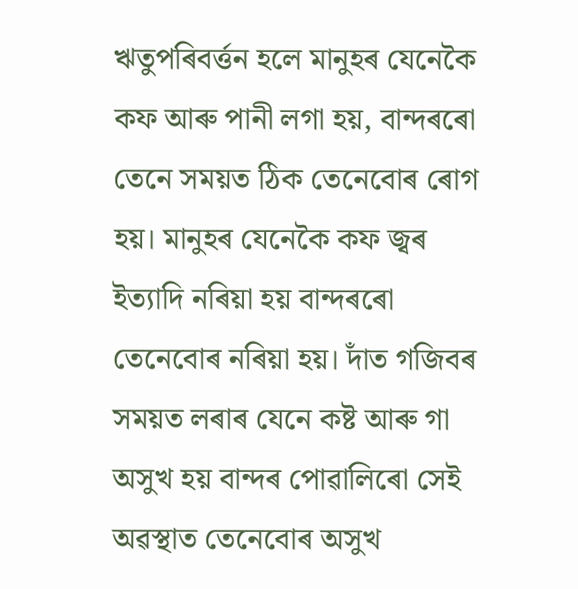ঋতুপৰিবৰ্ত্তন হলে মানুহৰ যেনেকৈ কফ আৰু পানী লগা হয়, বান্দৰৰো তেনে সময়ত ঠিক তেনেবোৰ ৰোগ হয়। মানুহৰ যেনেকৈ কফ জ্বৰ ইত্যাদি নৰিয়া হয় বান্দৰৰো তেনেবোৰ নৰিয়া হয়। দাঁত গজিবৰ সময়ত লৰাৰ যেনে কষ্ট আৰু গা অসুখ হয় বান্দৰ পোৱালিৰো সেই অৱস্থাত তেনেবোৰ অসুখ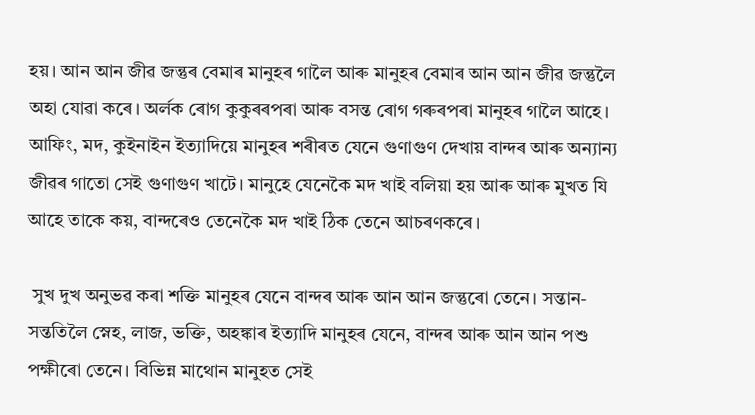হয়। আন আন জীৱ জন্তুৰ বেমাৰ মানুহৰ গালৈ আৰু মানুহৰ বেমাৰ আন আন জীৱ জন্তুলৈ অহা যোৱা কৰে। অৰ্লক ৰোগ কুকুৰৰপৰা আৰু বসন্ত ৰোগ গৰুৰপৰা মানুহৰ গালৈ আহে। আফিং, মদ, কুইনাইন ইত্যাদিয়ে মানুহৰ শৰীৰত যেনে গুণাগুণ দেখায় বান্দৰ আৰু অন্যান্য জীৱৰ গাতো সেই গুণাগুণ খাটে। মানুহে যেনেকৈ মদ খাই বলিয়া হয় আৰু আৰু মুখত যি আহে তাকে কয়, বান্দৰেও তেনেকৈ মদ খাই ঠিক তেনে আচৰণকৰে।

 সুখ দুখ অনুভৱ কৰা শক্তি মানুহৰ যেনে বান্দৰ আৰু আন আন জন্তুৰো তেনে। সন্তান-সন্ততিলৈ স্নেহ, লাজ, ভক্তি, অহঙ্কাৰ ইত্যাদি মানুহৰ যেনে, বান্দৰ আৰু আন আন পশু পক্ষীৰো তেনে। বিভিন্ন মাথোন মানুহত সেই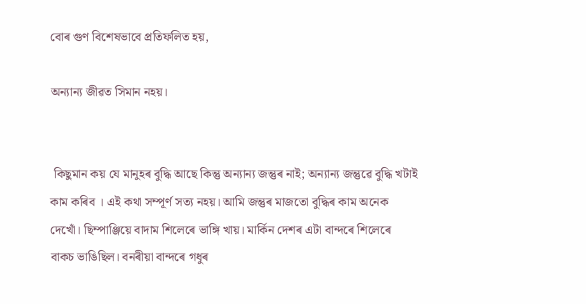বোৰ গুণ বিশেষভাবে প্ৰতিফলিত হয়,

অন্যান্য জীৱত সিমান নহয়।


 কিছুমান কয় যে মানুহৰ বুদ্ধি আছে কিন্তু অন্যান্য জন্তুৰ নাই; অন্যান্য জন্তুৱে বুদ্ধি খটাই কাম কৰিব । এই কথা সম্পূর্ণ সত্য নহয়। আমি জন্তুৰ মাজতো বুদ্ধিৰ কাম অনেক দেখোঁ। ছিম্পাঞ্জিয়ে বাদাম শিলেৰে ভাঙ্গি খায়। মার্কিন দেশৰ এটা বান্দৰে শিলেৰে বাকচ ভাঙিছিল। বনৰীয়া বান্দৰে গধুৰ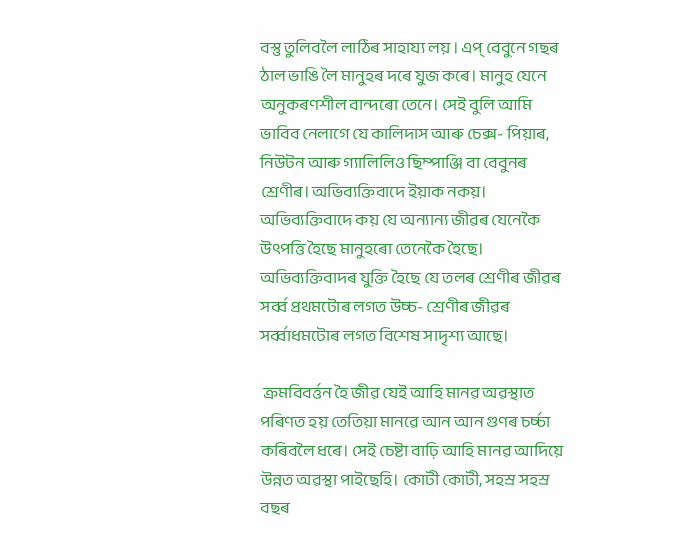বস্তু তুলিবলৈ লাঠিৰ সাহায্য লয় । এপ্‌ বেবুনে গছৰ ঠাল ভাঙি লৈ মানুহৰ দৰে যুজ কৰে। মানুহ যেনে অনুকৰণশীল বান্দৰো তেনে। সেই বুলি আমি ভাবিব নেলাগে যে কালিদাস আৰু চেক্স- পিয়াৰ, নিউটন আৰু গ্যালিলিও ছিম্পাঞ্জি বা বেবুনৰ শ্ৰেণীৰ। অভিব্যক্তিবাদে ইয়াক নকয়। অভিব্যক্তিবাদে কয় যে অন্যান্য জীৱৰ যেনেকৈ উৎপত্তি হৈছে মানুহৰো তেনেকৈ হৈছে। অভিব্যক্তিবাদৰ যুক্তি হৈছে যে তলৰ শ্ৰেণীৰ জীৱৰ সৰ্ব্ব প্ৰথমটোৰ লগত উচ্চ- শ্ৰেণীৰ জীৱৰ সৰ্ব্বাধমটোৰ লগত বিশেষ সাদৃশ্য আছে।

 ক্রমবিবৰ্ত্তন হৈ জীৱ যেই আহি মানৱ অৱস্থাত পৰিণত হয় তেতিয়া মানৱে আন আন গুণৰ চৰ্চ্চা কৰিবলৈ ধৰে। সেই চেষ্টা বাঢ়ি আহি মানৱ আদিয়ে উন্নত অৱস্থা পাইছেহি। কোটী কোটী, সহস্র সহস্র বছৰ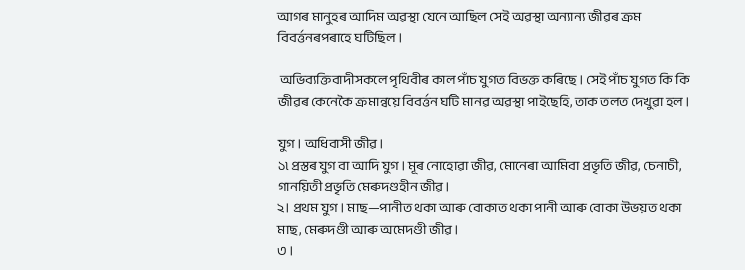আগৰ মানুহৰ আদিম অৱস্থা যেনে আছিল সেই অৱস্থা অন্যান্য জীৱৰ ক্ৰম বিবৰ্ত্তনৰপৰাহে ঘটিছিল।

 অভিব্যক্তিবাদীসকলে পৃথিবীৰ কাল পাঁচ যুগত বিভক্ত কৰিছে। সেই পাঁচ যুগত কি কি জীৱৰ কেনেকৈ ক্ৰমান্বয়ে বিবৰ্ত্তন ঘটি মানৱ অৱস্থা পাইছেহি, তাক তলত দেখুৱা হল।

যুগ। অধিবাসী জীৱ।
১৷ প্ৰস্তৰ যুগ বা আদি যুগ। মূৰ নোহোৱা জীৱ, মোনেৰা আমিবা প্ৰভৃতি জীৱ, চেনাচী, গানয়িতী প্ৰভৃতি মেৰুদণ্ডহীন জীৱ।
২। প্ৰথম যুগ। মাছ—পানীত থকা আৰু বোকাত থকা পানী আৰু বোকা উভয়ত থকা মাছ, মেৰুদণ্ডী আৰু অমেদণ্ডী জীৱ।
৩।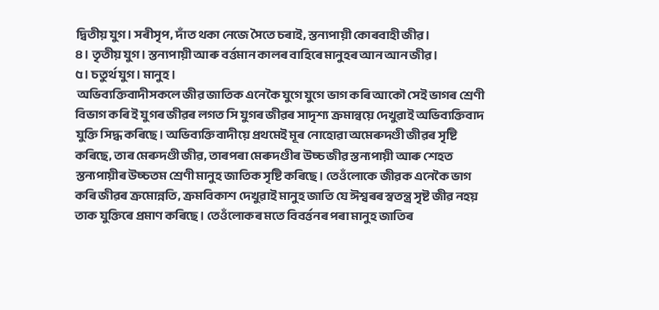দ্বিতীয় যুগ। সৰীসৃপ, দাঁত থকা নেজে সৈতে চৰাই, স্তন্যপায়ী কোৰবাহী জীৱ।
৪। তৃতীয় যুগ। স্তন্যপায়ী আৰু বৰ্ত্তমান কালৰ বাহিৰে মানুহৰ আন আন জীৱ।
৫। চতুৰ্থ যুগ। মানুহ।
 অভিব্যক্তিবাদীসকলে জীৱ জাতিক এনেকৈ যুগে যুগে ভাগ কৰি আকৌ সেই ভাগৰ শ্ৰেণী বিভাগ কৰি ই যুগৰ জীৱৰ লগত সি যুগৰ জীৱৰ সাদৃশ্য ক্ৰমান্বয়ে দেখুৱাই অভিব্যক্তিবাদ যুক্তি সিদ্ধ কৰিছে। অভিব্যক্তিবাদীয়ে প্ৰথমেই মূৰ নোহোৱা অমেৰুদণ্ডী জীৱৰ সৃষ্টি কৰিছে, তাৰ মেৰুদণ্ডী জীৱ, তাৰপৰা মেৰুদণ্ডীৰ উচ্চ জীৱ স্তন্যপায়ী আৰু শেহত স্তন্যপায়ীৰ উচ্চতম শ্ৰেণী মানুহ জাতিক সৃষ্টি কৰিছে। তেওঁলোকে জীৱক এনেকৈ ভাগ কৰি জীৱৰ ক্ৰমোন্নতি, ক্ৰমবিকাশ দেখুৱাই মানুহ জাতি যে ঈশ্বৰৰ স্বতন্ত্ৰ সৃষ্ট জীৱ নহয় তাক যুক্তিৰে প্ৰমাণ কৰিছে। তেওঁলোকৰ মতে বিবৰ্ত্তনৰ পৰা মানুহ জাতিৰ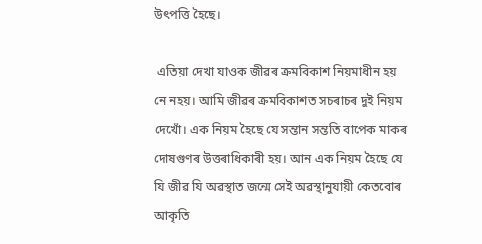উৎপত্তি হৈছে।

 এতিয়া দেখা যাওক জীৱৰ ক্ৰমবিকাশ নিয়মাধীন হয় নে নহয়। আমি জীৱৰ ক্ৰমবিকাশত সচৰাচৰ দুই নিয়ম দেখোঁ। এক নিয়ম হৈছে যে সন্তান সন্ততি বাপেক মাকৰ দোষগুণৰ উত্তৰাধিকাৰী হয়। আন এক নিয়ম হৈছে যে যি জীৱ যি অৱস্থাত জন্মে সেই অৱস্থানুযায়ী কেতবোৰ আকৃতি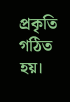প্ৰকৃতি গঠিত হয়।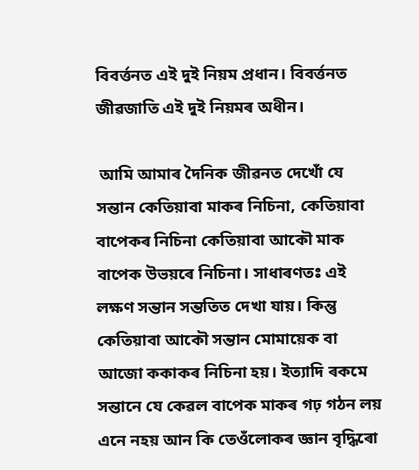বিবৰ্ত্তনত এই দুই নিয়ম প্ৰধান। বিবৰ্ত্তনত জীৱজাতি এই দুই নিয়মৰ অধীন।

 আমি আমাৰ দৈনিক জীৱনত দেখোঁ যে সন্তান কেতিয়াবা মাকৰ নিচিনা, কেতিয়াবা বাপেকৰ নিচিনা কেতিয়াবা আকৌ মাক বাপেক উভয়ৰে নিচিনা। সাধাৰণতঃ এই লক্ষণ সন্তান সন্ততিত দেখা যায়। কিন্তু কেতিয়াবা আকৌ সন্তান মোমায়েক বা আজো ককাকৰ নিচিনা হয়। ইত্যাদি ৰকমে সন্তানে যে কেৱল বাপেক মাকৰ গঢ় গঠন লয় এনে নহয় আন কি তেওঁলোকৰ জ্ঞান বৃদ্ধিৰো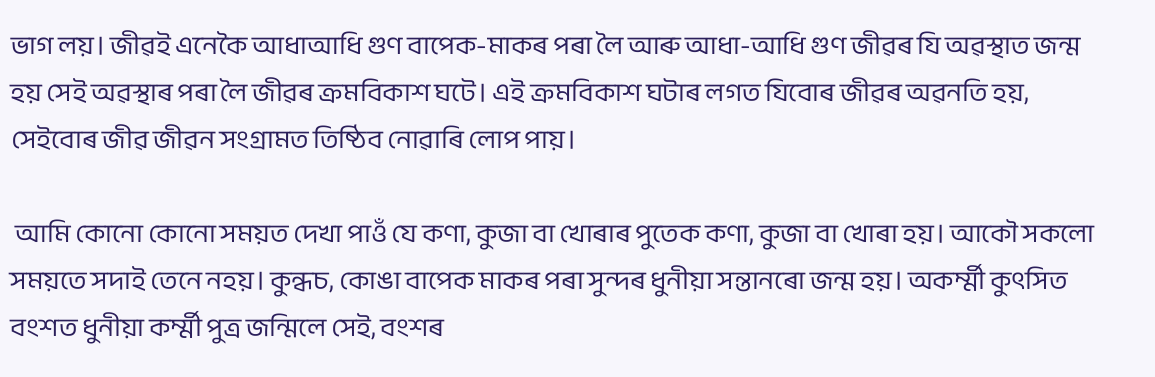ভাগ লয়। জীৱই এনেকৈ আধাআধি গুণ বাপেক-মাকৰ পৰা লৈ আৰু আধা-আধি গুণ জীৱৰ যি অৱস্থাত জন্ম হয় সেই অৱস্থাৰ পৰা লৈ জীৱৰ ক্ৰমবিকাশ ঘটে। এই ক্ৰমবিকাশ ঘটাৰ লগত যিবোৰ জীৱৰ অৱনতি হয়, সেইবোৰ জীৱ জীৱন সংগ্ৰামত তিষ্ঠিব নোৱাৰি লোপ পায়।

 আমি কোনো কোনো সময়ত দেখা পাওঁ যে কণা, কুজা বা খোৰাৰ পুতেক কণা, কুজা বা খোৰা হয়। আকৌ সকলো সময়তে সদাই তেনে নহয়। কুন্ধচ, কোঙা বাপেক মাকৰ পৰা সুন্দৰ ধুনীয়া সন্তানৰো জন্ম হয়। অকৰ্ম্মী কুৎসিত বংশত ধুনীয়া কৰ্ম্মী পুত্ৰ জন্মিলে সেই, বংশৰ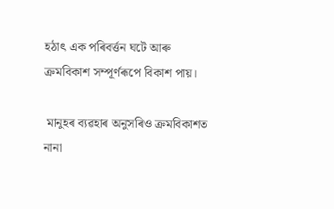হঠাৎ এক পৰিবৰ্ত্তন ঘটে আৰু ক্ৰমবিকাশ সম্পূৰ্ণৰূপে বিকাশ পায়।

 মানুহৰ ব্যৱহাৰ অনুসৰিও ক্ৰমবিকাশত নানা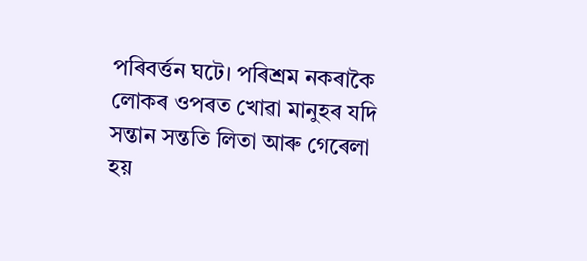পৰিবৰ্ত্তন ঘটে। পৰিশ্ৰম নকৰাকৈ লোকৰ ওপৰত খোৱা মানুহৰ যদি সন্তান সন্ততি লিতা আৰু গেৰেলা হয়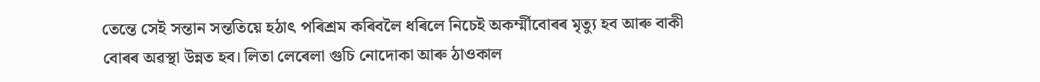তেন্তে সেই সন্তান সন্ততিয়ে হঠাৎ পৰিশ্ৰম কৰিবলৈ ধৰিলে নিচেই অকৰ্ম্মীবোৰৰ মৃত্যু হব আৰু বাকী বোৰৰ অৱস্থা উন্নত হব। লিতা লেৰেলা গুচি নোদোকা আৰু ঠাওকাল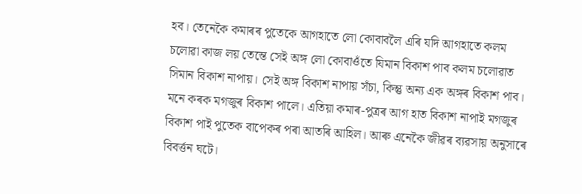হব। তেনেকৈ কমাৰৰ পুতেকে আগহাতে লো কোবাবলৈ এৰি যদি আগহাতে কলম চলোৱা কাজ লয় তেন্তে সেই অঙ্গ লো কোবাওঁতে যিমান বিকাশ পাব কলম চলোৱাত সিমান বিকাশ নাপায়। সেই অঙ্গ বিকাশ নাপায় সঁচা, কিন্তু অন্য এক অঙ্গৰ বিকাশ পাব। মনে কৰক মগজুৰ বিকাশ পালে। এতিয়া কমাৰ-পুত্ৰৰ আগ হাত বিকাশ নাপাই মগজুৰ বিকাশ পাই পুতেক বাপেকৰ পৰা আতৰি আহিল। আৰু এনেকৈ জীৱৰ ব্যৱসায় অনুসাৰে বিবৰ্ত্তন ঘটে।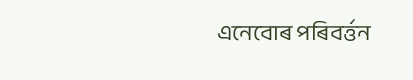এনেবোৰ পৰিবৰ্ত্তন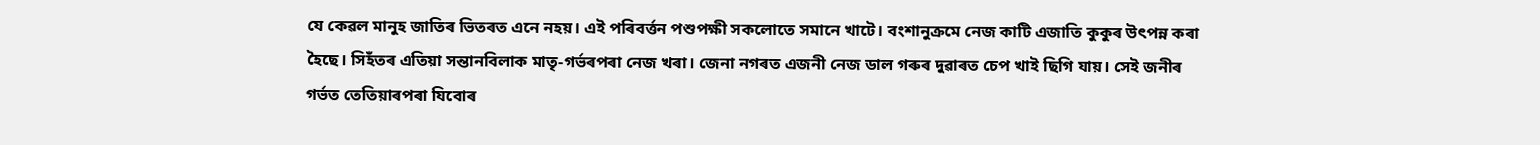যে কেৱল মানুহ জাতিৰ ভিতৰত এনে নহয়। এই পৰিবৰ্ত্তন পশুপক্ষী সকলোতে সমানে খাটে। বংশানুক্ৰমে নেজ কাটি এজাতি কুকুৰ উৎপন্ন কৰা হৈছে। সিহঁতৰ এতিয়া সন্তানবিলাক মাতৃ-গৰ্ভৰপৰা নেজ খৰা। জেনা নগৰত এজনী নেজ ডাল গৰুৰ দুৱাৰত চেপ খাই ছিগি যায়। সেই জনীৰ গৰ্ভত তেতিয়াৰপৰা যিবোৰ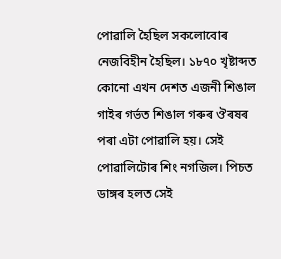পোৱালি হৈছিল সকলোবোৰ নেজবিহীন হৈছিল। ১৮৭০ খৃষ্টাব্দত কোনো এখন দেশত এজনী শিঙাল গাইৰ গৰ্ভত শিঙাল গৰুৰ ঔৰষৰ পৰা এটা পোৱালি হয়। সেই পোৱালিটোৰ শিং নগজিল। পিচত ডাঙ্গৰ হলত সেই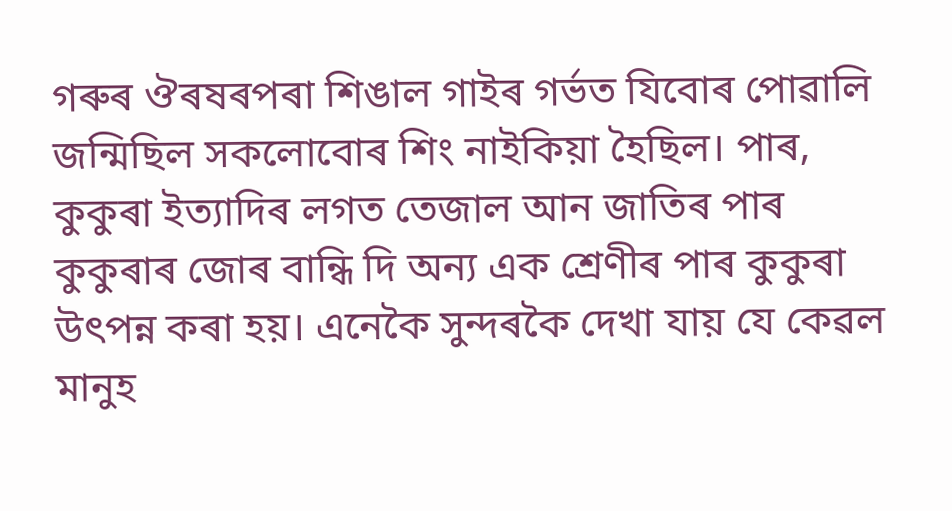গৰুৰ ঔৰষৰপৰা শিঙাল গাইৰ গৰ্ভত যিবোৰ পোৱালি জন্মিছিল সকলোবোৰ শিং নাইকিয়া হৈছিল। পাৰ, কুকুৰা ইত্যাদিৰ লগত তেজাল আন জাতিৰ পাৰ কুকুৰাৰ জোৰ বান্ধি দি অন্য এক শ্ৰেণীৰ পাৰ কুকুৰা উৎপন্ন কৰা হয়। এনেকৈ সুন্দৰকৈ দেখা যায় যে কেৱল মানুহ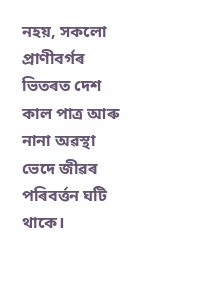নহয়, সকলো প্ৰাণীবৰ্গৰ ভিতৰত দেশ কাল পাত্ৰ আৰু নানা অৱস্থা ভেদে জীৱৰ পৰিবৰ্ত্তন ঘটি থাকে।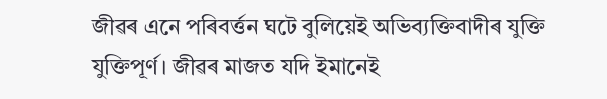জীৱৰ এনে পৰিবৰ্ত্তন ঘটে বুলিয়েই অভিব্যক্তিবাদীৰ যুক্তি যুক্তিপূৰ্ণ। জীৱৰ মাজত যদি ইমানেই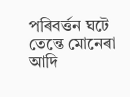পৰিবৰ্ত্তন ঘটে তেন্তে মোনেৰা আদি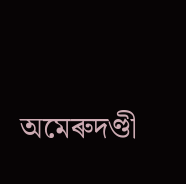অমেৰুদণ্ডী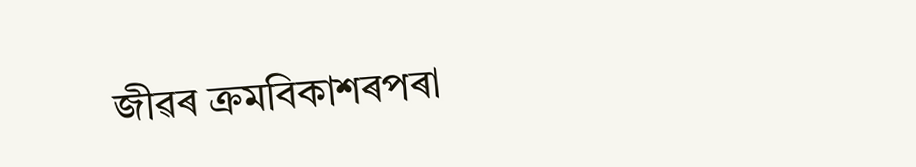জীৱৰ ক্ৰমবিকাশৰপৰা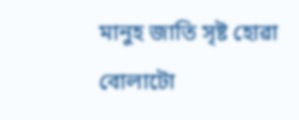মানুহ জাতি সৃষ্ট হোৱা বোলাটো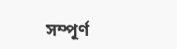সম্পূৰ্ণ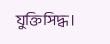যুক্তিসিদ্ধ।